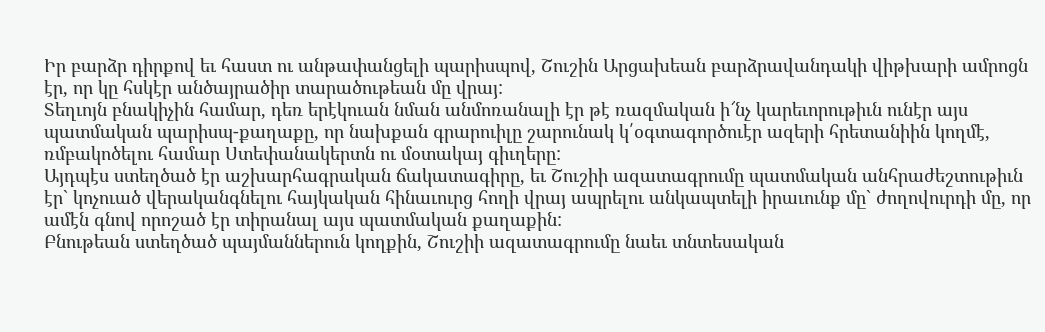Իր բարձր դիրքով եւ հաստ ու անթափանցելի պարիսպով, Շուշին Արցախեան բարձրավանդակի վիթխարի ամրոցն էր, որ կը հսկէր անծայրածիր տարածութեան մը վրայ:
Տեղւոյն բնակիչին համար, դեռ երէկուան նման անմոռանալի էր թէ ռազմական ի՜նչ կարեւորութիւն ունէր այս պատմական պարիսպ-քաղաքը, որ նախքան գրարուիլը շարունակ կ՛օգտագործուէր ազերի հրետանիին կողմէ, ռմբակոծելու համար Ստեփանակերտն ու մօտակայ գիւղերը:
Այդպէս ստեղծած էր աշխարհագրական ճակատագիրը, եւ Շուշիի ազատագրումը պատմական անհրաժեշտութիւն էր` կոչուած վերականգնելու հայկական հինաւուրց հողի վրայ ապրելու անկապտելի իրաւունք մը` ժողովուրդի մը, որ ամէն գնով որոշած էր տիրանալ այս պատմական քաղաքին:
Բնութեան ստեղծած պայմաններուն կողքին, Շուշիի ազատագրումը նաեւ տնտեսական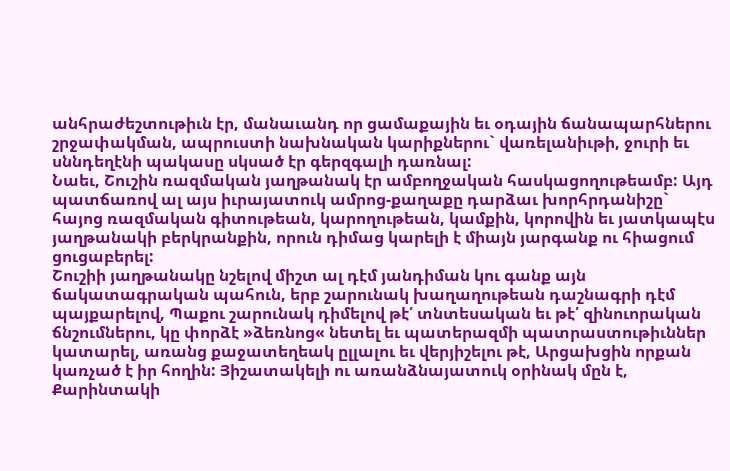անհրաժեշտութիւն էր, մանաւանդ որ ցամաքային եւ օդային ճանապարհներու շրջափակման, ապրուստի նախնական կարիքներու` վառելանիւթի, ջուրի եւ սննդեղէնի պակասը սկսած էր գերզգալի դառնալ:
Նաեւ, Շուշին ռազմական յաղթանակ էր ամբողջական հասկացողութեամբ: Այդ պատճառով ալ այս իւրայատուկ ամրոց-քաղաքը դարձաւ խորհրդանիշը` հայոց ռազմական գիտութեան, կարողութեան, կամքին, կորովին եւ յատկապէս յաղթանակի բերկրանքին, որուն դիմաց կարելի է միայն յարգանք ու հիացում ցուցաբերել:
Շուշիի յաղթանակը նշելով միշտ ալ դէմ յանդիման կու գանք այն ճակատագրական պահուն, երբ շարունակ խաղաղութեան դաշնագրի դէմ պայքարելով, Պաքու շարունակ դիմելով թէ՛ տնտեսական եւ թէ՛ զինուորական ճնշումներու, կը փորձէ »ձեռնոց« նետել եւ պատերազմի պատրաստութիւններ կատարել, առանց քաջատեղեակ ըլլալու եւ վերյիշելու թէ, Արցախցին որքան կառչած է իր հողին: Յիշատակելի ու առանձնայատուկ օրինակ մըն է, Քարինտակի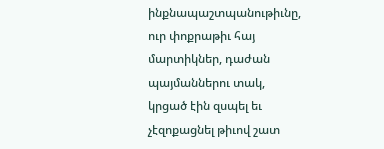ինքնապաշտպանութիւնը, ուր փոքրաթիւ հայ մարտիկներ, դաժան պայմաններու տակ, կրցած էին զսպել եւ չէզոքացնել թիւով շատ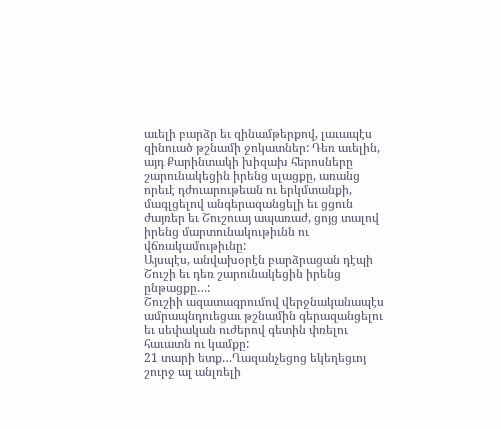աւելի բարձր եւ զինամթերքով, լաւապէս զինուած թշնամի ջոկատներ: Դեռ աւելին, այդ Քարինտակի խիզախ հերոսները շարունակեցին իրենց սլացքը, առանց որեւէ դժուարութեան ու երկմտանքի, մագլցելով անգերազանցելի եւ ցցուն ժայռեր եւ Շուշուայ ապառաժ, ցոյց տալով իրենց մարտունակութիւնն ու վճռակամութիւնը:
Այսպէս, անվախօրէն բարձրացան դէպի Շուշի եւ դեռ շարունակեցին իրենց ընթացքը…:
Շուշիի ազատագրումով վերջնականապէս ամրապնդուեցաւ թշնամին գերազանցելու եւ սեփական ուժերով գետին փռելու հաւատն ու կամքը:
21 տարի ետք…Ղազանչեցոց եկեղեցւոյ շուրջ ալ անլռելի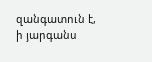զանգատուն է, ի յարգանս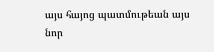այս հայոց պատմութեան այս նոր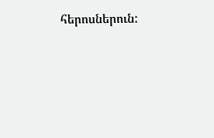հերոսներուն: